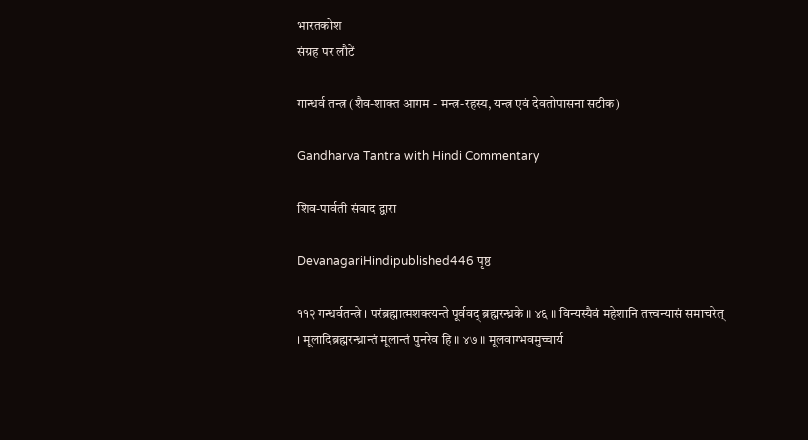भारतकोश
संग्रह पर लौटें

गान्धर्व तन्त्र (शैव-शाक्त आगम - मन्त्र-रहस्य, यन्त्र एवं देवतोपासना सटीक)

Gandharva Tantra with Hindi Commentary

शिव-पार्वती संवाद द्वारा

DevanagariHindipublished446 पृष्ठ

११२ गन्धर्वतन्त्रे । परंब्रह्मात्मशक्त्यन्ते पूर्ववद् ब्रह्मरन्ध्रके ॥ ४६ ॥ विन्यस्यैवं महेशानि तत्त्वन्यासं समाचरेत् । मूलादिब्रह्मरन्ध्रान्तं मूलान्तं पुनरेव हि ॥ ४७ ॥ मूलवाग्भवमुच्चार्य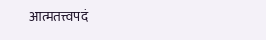आत्मतत्त्वपदं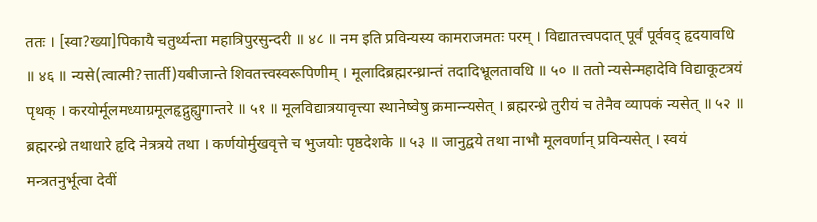ततः । [स्वा?ख्या]पिकायै चतुर्थ्यन्ता महात्रिपुरसुन्दरी ॥ ४८ ॥ नम इति प्रविन्यस्य कामराजमतः परम् । विद्यातत्त्वपदात् पूर्वं पूर्ववद् हृदयावधि ॥ ४६ ॥ न्यसे(त्वात्मी?त्तार्ती)यबीजान्ते शिवतत्त्वस्वरूपिणीम् । मूलादिब्रह्मरन्ध्रान्तं तदादिभ्रूलतावधि ॥ ५० ॥ ततो न्यसेन्महादेवि विद्याकूटत्रयं पृथक् । करयोर्मूलमध्याग्रमूलहृद्गुह्युगान्तरे ॥ ५१ ॥ मूलविद्यात्रयावृत्त्या स्थानेष्वेषु क्रमान्न्यसेत् । ब्रह्मरन्ध्रे तुरीयं च तेनैव व्यापकं न्यसेत् ॥ ५२ ॥ ब्रह्मरन्ध्रे तथाधारे हृदि नेत्रत्रये तथा । कर्णयोर्मुखवृत्ते च भुजयोः पृष्ठदेशके ॥ ५३ ॥ जानुद्वये तथा नाभौ मूलवर्णान् प्रविन्यसेत् । स्वयं मन्त्रतनुर्भूत्वा देवीं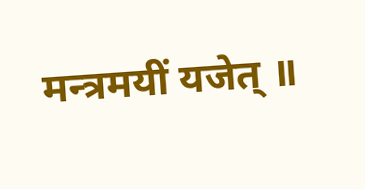मन्त्रमयीं यजेत् ॥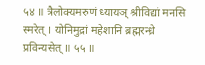५४ ॥ त्रैलोक्यमरुणं ध्यायञ् श्रीविद्यां मनसि स्मरेत् । योनिमुद्रां महेशानि ब्रह्मरन्ध्रे प्रविन्यसेत् ॥ ५५ ॥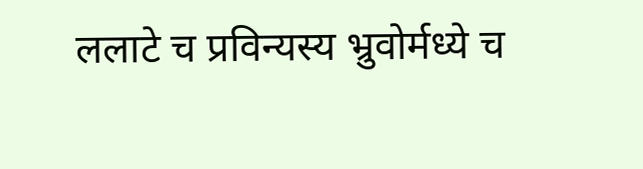ललाटे च प्रविन्यस्य भ्रुवोर्मध्ये च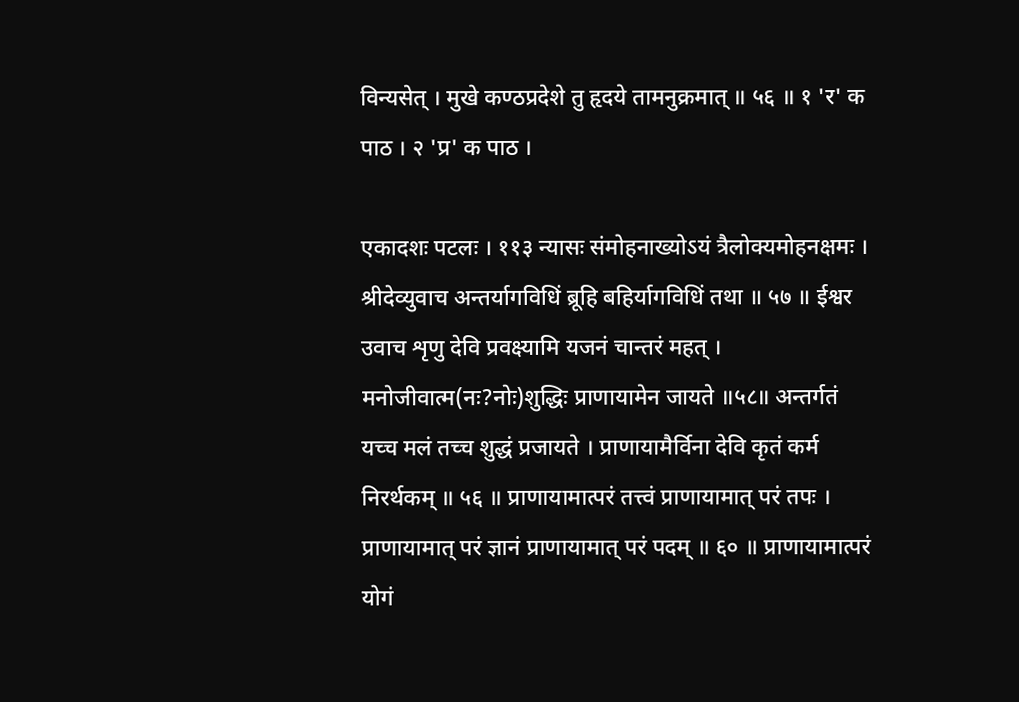विन्यसेत् । मुखे कण्ठप्रदेशे तु हृदये तामनुक्रमात् ॥ ५६ ॥ १ 'र' क पाठ । २ 'प्र' क पाठ ।

एकादशः पटलः । ११३ न्यासः संमोहनाख्योऽयं त्रैलोक्यमोहनक्षमः । श्रीदेव्युवाच अन्तर्यागविधिं ब्रूहि बहिर्यागविधिं तथा ॥ ५७ ॥ ईश्वर उवाच शृणु देवि प्रवक्ष्यामि यजनं चान्तरं महत् । मनोजीवात्म(नः?नोः)शुद्धिः प्राणायामेन जायते ॥५८॥ अन्तर्गतं यच्च मलं तच्च शुद्धं प्रजायते । प्राणायामैर्विना देवि कृतं कर्म निरर्थकम् ॥ ५६ ॥ प्राणायामात्परं तत्त्वं प्राणायामात् परं तपः । प्राणायामात् परं ज्ञानं प्राणायामात् परं पदम् ॥ ६० ॥ प्राणायामात्परं योगं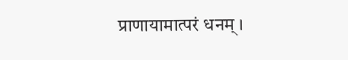प्राणायामात्परं धनम् ।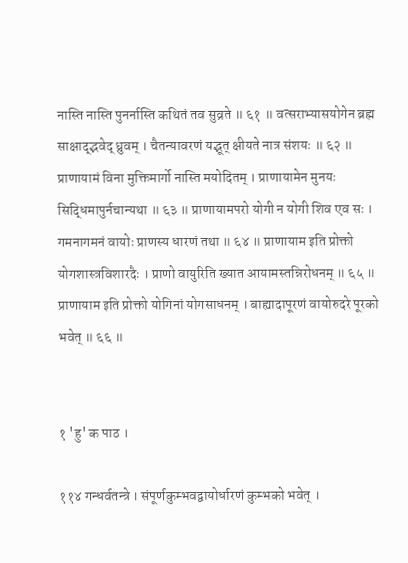नास्ति नास्ति पुनर्नास्ति कथितं तव सुव्रते ॥ ६१ ॥ वत्सराभ्यासयोगेन ब्रह्म साक्षाद्द्भवेद् ध्रुवम् । चैतन्यावरणं यद्भूत् क्षीयते नात्र संशयः ॥ ६२ ॥ प्राणायामं विना मुक्तिमार्गो नास्ति मयोदितम् । प्राणायामेन मुनयः सिद्धिमापुर्नचान्यथा ॥ ६३ ॥ प्राणायामपरो योगी न योगी शिव एव सः । गमनागमनं वायोः प्राणस्य धारणं तथा ॥ ६४ ॥ प्राणायाम इति प्रोक्तो योगशास्त्रविशारदैः । प्राणो वायुरिति ख्यात आयामस्तन्निरोधनम् ॥ ६५ ॥ प्राणायाम इति प्रोक्तो योगिनां योगसाधनम् । बाह्यादापूरणं वायोरुदरे पूरको भवेत् ॥ ६६ ॥


१ 'हु' क पाठ ।

११४ गन्धर्वतन्त्रे । संपूर्णकुम्भवद्वायोर्धारणं कुम्भको भवेत् ।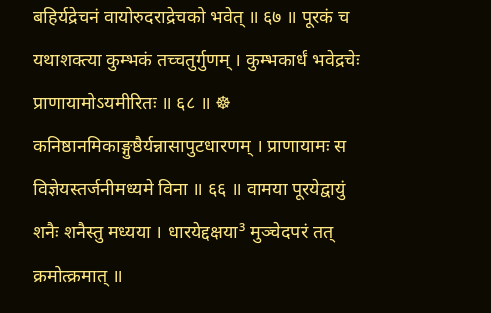बहिर्यद्रेचनं वायोरुदराद्रेचको भवेत् ॥ ६७ ॥ पूरकं च यथाशक्त्या कुम्भकं तच्चतुर्गुणम् । कुम्भकार्धं भवेद्रचेः प्राणायामोऽयमीरितः ॥ ६८ ॥ ☸ कनिष्ठानमिकाङ्गुष्ठैर्यन्नासापुटधारणम् । प्राणायामः स विज्ञेयस्तर्जनीमध्यमे विना ॥ ६६ ॥ वामया पूरयेद्वायुं शनैः शनैस्तु मध्यया । धारयेद्दक्षया³ मुञ्चेदपरं तत् क्रमोत्क्रमात् ॥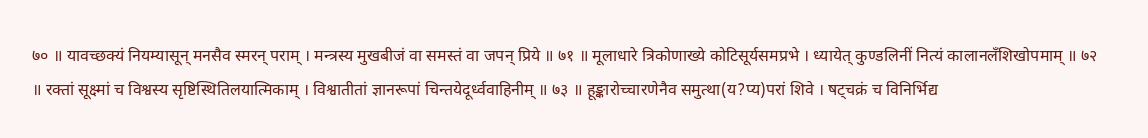७० ॥ यावच्छक्यं नियम्यासून् मनसैव स्मरन् पराम् । मन्त्रस्य मुखबीजं वा समस्तं वा जपन् प्रिये ॥ ७१ ॥ मूलाधारे त्रिकोणाख्ये कोटिसूर्यसमप्रभे । ध्यायेत् कुण्डलिनीं नित्यं कालानलँशिखोपमाम् ॥ ७२ ॥ रक्तां सूक्ष्मां च विश्वस्य सृष्टिस्थितिलयात्मिकाम् । विश्वातीतां ज्ञानरूपां चिन्तयेदूर्ध्ववाहिनीम् ॥ ७३ ॥ हूङ्कारोच्चारणेनैव समुत्था(य?प्य)परां शिवे । षट्चक्रं च विनिर्भिद्य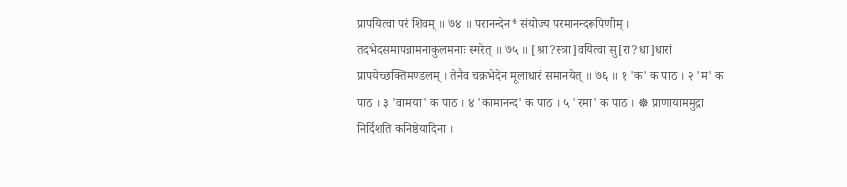प्रापयित्वा परं शिवम् ॥ ७४ ॥ परानन्देन⁴ संयोज्य परमानन्दरूपिणीम् । तदभेदसमापन्नामनाकुलमनाः स्मरेत् ॥ ७५ ॥ [श्रा?स्त्रा]वयित्वा सु[रा?धा]धारां प्रापयेच्छक्तिमण्डलम् । तेनैव चक्रभेदेन मूलाधारं समानयेत् ॥ ७६ ॥ १ 'क' क पाठ । २ 'म' क पाठ । ३ 'वामया' क पाठ । ४ 'कामानन्द' क पाठ । ५ 'रमा' क पाठ । ☸ प्राणायाममुद्रा निर्दिशति कनिष्ठेयादिना ।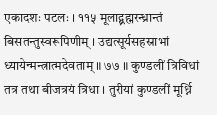एकादशः पटलः । ११५ मूलाद्ब्रह्मरन्ध्रान्तं बिसतन्तुस्वरूपिणीम् । उद्यत्सूर्यसहस्राभां ध्यायेन्मन्त्रात्मदेवताम् ॥ ७७ ॥ कुण्डलीं त्रिविधां तत्र तथा बीजत्रयं त्रिधा । तुरीयां कुण्डलीं मूर्ध्नि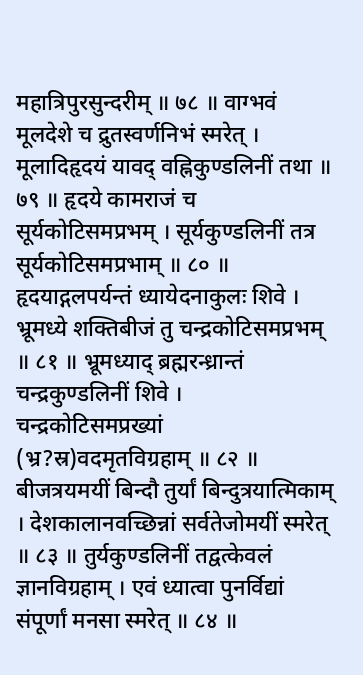महात्रिपुरसुन्दरीम् ॥ ७८ ॥ वाग्भवं मूलदेशे च द्रुतस्वर्णनिभं स्मरेत् । मूलादिहृदयं यावद् वह्निकुण्डलिनीं तथा ॥ ७९ ॥ हृदये कामराजं च सूर्यकोटिसमप्रभम् । सूर्यकुण्डलिनीं तत्र सूर्यकोटिसमप्रभाम् ॥ ८० ॥ हृदयाद्गलपर्यन्तं ध्यायेदनाकुलः शिवे । भ्रूमध्ये शक्तिबीजं तु चन्द्रकोटिसमप्रभम् ॥ ८१ ॥ भ्रूमध्याद् ब्रह्मरन्ध्रान्तं चन्द्रकुण्डलिनीं शिवे । चन्द्रकोटिसमप्रख्यां (भ्र?स्र)वदमृतविग्रहाम् ॥ ८२ ॥ बीजत्रयमयीं बिन्दौ तुर्यां बिन्दुत्रयात्मिकाम् । देशकालानवच्छिन्नां सर्वतेजोमयीं स्मरेत् ॥ ८३ ॥ तुर्यकुण्डलिनीं तद्वत्केवलं ज्ञानविग्रहाम् । एवं ध्यात्वा पुनर्विद्यां संपूर्णां मनसा स्मरेत् ॥ ८४ ॥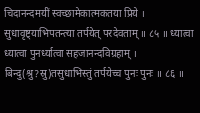चिदानन्दमयीं स्वच्छामेकात्मकतया प्रिये । सुधावृष्ट्याभिपतन्त्या तर्पयेत् परदेवताम् ॥ ८५ ॥ ध्यात्वा ध्यात्वा पुनर्ध्यात्वा सहजानन्दविग्रहाम् । बिन्दु(श्रु?स्रु)तसुधाभिस्तुं तर्पयेच्च पुनः पुनः ॥ ८६ ॥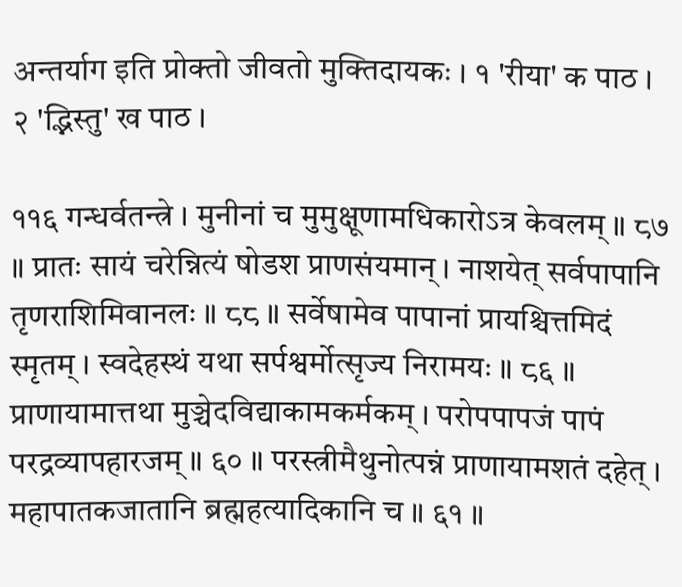अन्तर्याग इति प्रोक्तो जीवतो मुक्तिदायकः । १ 'रीया' क पाठ । २ 'द्भिस्तु' ख पाठ ।

११६ गन्धर्वतन्त्रे । मुनीनां च मुमुक्षूणामधिकारोऽत्र केवलम् ॥ ८७ ॥ प्रातः सायं चरेन्नित्यं षोडश प्राणसंयमान् । नाशयेत् सर्वपापानि तृणराशिमिवानलः ॥ ८८ ॥ सर्वेषामेव पापानां प्रायश्चित्तमिदं स्मृतम् । स्वदेहस्थं यथा सर्पश्वर्मोत्सृज्य निरामयः ॥ ८६ ॥ प्राणायामात्तथा मुञ्चेदविद्याकामकर्मकम् । परोपपापजं पापं परद्रव्यापहारजम् ॥ ६० ॥ परस्त्रीमैथुनोत्पन्नं प्राणायामशतं दहेत् । महापातकजातानि ब्रह्महत्यादिकानि च ॥ ६१ ॥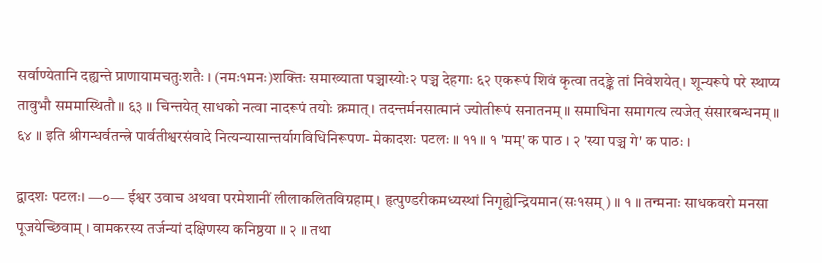सर्वाण्येतानि दह्यन्ते प्राणायामचतुःशतैः । (नमः१मनः)शक्तिः समाख्याता पञ्चास्योः२ पञ्च देहगाः ६२ एकरूपं शिवं कृत्वा तदङ्के तां निवेशयेत् । शून्यरूपे परे स्थाप्य तावुभौ सममास्थितौ ॥ ६३ ॥ चिन्तयेत् साधको नत्वा नादरूपं तयोः क्रमात् । तदन्तर्मनसात्मानं ज्योतीरूपं सनातनम् ॥ समाधिना समागत्य त्यजेत् संसारबन्धनम् ॥ ६४ ॥ इति श्रीगन्धर्वतन्त्रे पार्वतीश्वरसंवादे नित्यन्यासान्तर्यागविधिनिरूपण- मेकादशः पटलः ॥ ११ ॥ १ 'मम्' क पाठ । २ 'स्या पञ्च गे' क पाठः ।

द्वादशः पटलः। —०— ईश्वर उवाच अथवा परमेशानीं लीलाकलितविग्रहाम् । हृत्पुण्डरीकमध्यस्थां निगृह्येन्द्रियमान(सः१सम् ) ॥ १ ॥ तन्मनाः साधकवरो मनसा पूजयेच्छिवाम् । वामकरस्य तर्जन्यां दक्षिणस्य कनिष्ठया ॥ २ ॥ तथा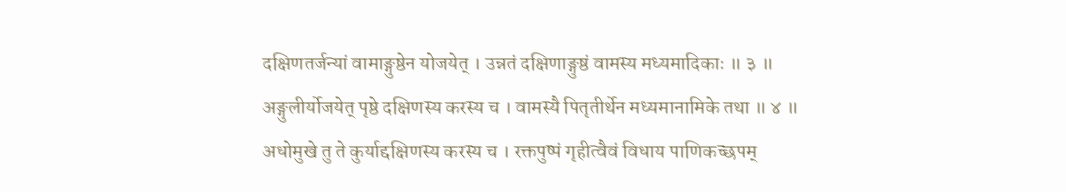दक्षिणतर्जन्यां वामाङ्गुष्ठेन योजयेत् । उन्नतं दक्षिणाङ्गुष्ठं वामस्य मध्यमादिकाः ॥ ३ ॥ अङ्गुलीर्योजयेत् पृष्ठे दक्षिणस्य करस्य च । वामस्यै पितृतीर्थेन मध्यमानामिके तथा ॥ ४ ॥ अधोमुखे तु ते कुर्याद्दक्षिणस्य करस्य च । रक्तपुष्पं गृहीत्वैवं विधाय पाणिकच्छपम्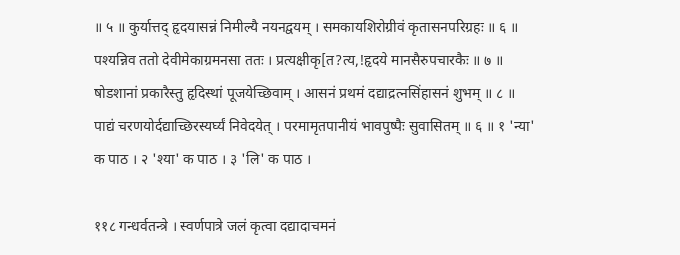॥ ५ ॥ कुर्यात्तद् हृदयासन्नं निमील्यै नयनद्वयम् । समकायशिरोग्रीवं कृतासनपरिग्रहः ॥ ६ ॥ पश्यन्निव ततो देवीमेकाग्रमनसा ततः । प्रत्यक्षीकृ[त?त्य,!हृदये मानसैरुपचारकैः ॥ ७ ॥ षोडशानां प्रकारैस्तु हृदिस्थां पूजयेच्छिवाम् । आसनं प्रथमं दद्याद्रत्नसिंहासनं शुभम् ॥ ८ ॥ पाद्यं चरणयोर्दद्याच्छिरस्यर्घ्यं निवेदयेत् । परमामृतपानीयं भावपुष्पैः सुवासितम् ॥ ६ ॥ १ 'न्या' क पाठ । २ 'श्या' क पाठ । ३ 'लि' क पाठ ।

११८ गन्धर्वतन्त्रे । स्वर्णपात्रे जलं कृत्वा दद्यादाचमनं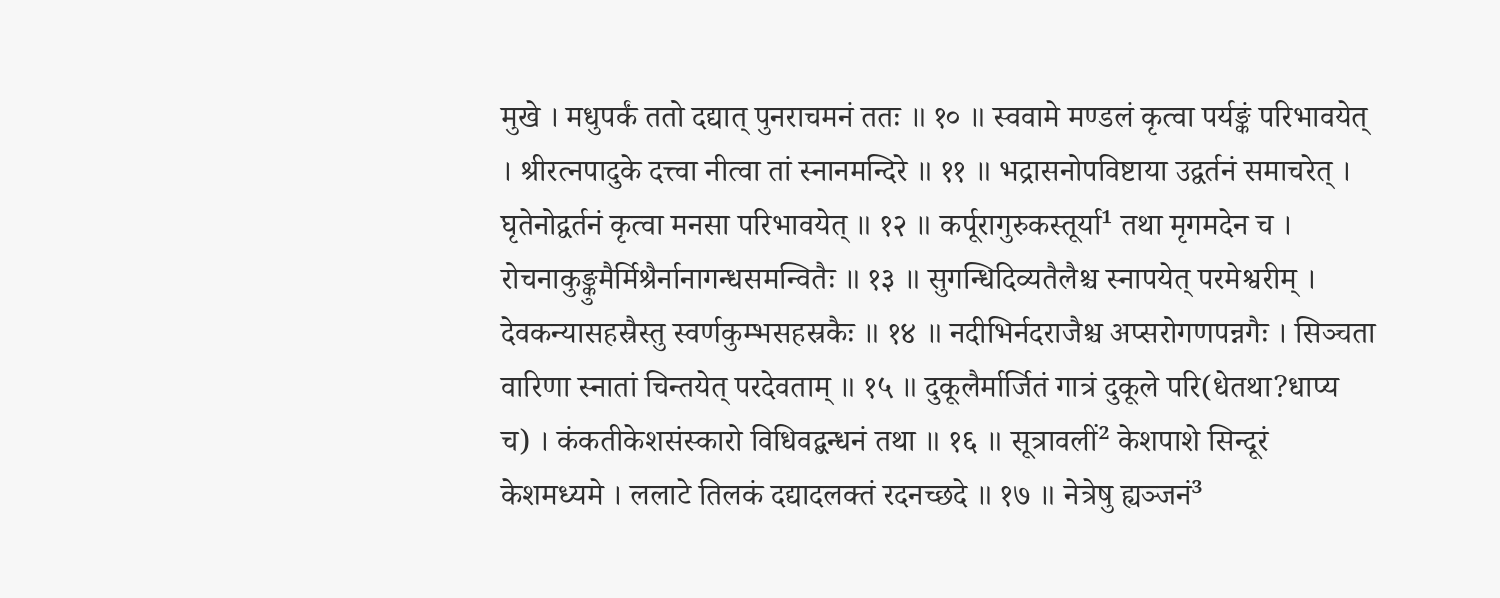मुखे । मधुपर्कं ततो दद्यात् पुनराचमनं ततः ॥ १० ॥ स्ववामे मण्डलं कृत्वा पर्यङ्कं परिभावयेत् । श्रीरत्नपादुके दत्त्वा नीत्वा तां स्नानमन्दिरे ॥ ११ ॥ भद्रासनोपविष्टाया उद्वर्तनं समाचरेत् । घृतेनोद्वर्तनं कृत्वा मनसा परिभावयेत् ॥ १२ ॥ कर्पूरागुरुकस्तूर्या¹ तथा मृगमदेन च । रोचनाकुङ्कुमैर्मिश्रैर्नानागन्धसमन्वितैः ॥ १३ ॥ सुगन्धिदिव्यतैलैश्च स्नापयेत् परमेश्वरीम् । देवकन्यासहस्रैस्तु स्वर्णकुम्भसहस्रकैः ॥ १४ ॥ नदीभिर्नदराजैश्च अप्सरोगणपन्नगैः । सिञ्चता वारिणा स्नातां चिन्तयेत् परदेवताम् ॥ १५ ॥ दुकूलैर्मार्जितं गात्रं दुकूले परि(धेतथा?धाप्य च) । कंकतीकेशसंस्कारो विधिवद्बन्धनं तथा ॥ १६ ॥ सूत्रावलीं² केशपाशे सिन्दूरं केशमध्यमे । ललाटे तिलकं दद्यादलक्तं रदनच्छदे ॥ १७ ॥ नेत्रेषु ह्यञ्जनं³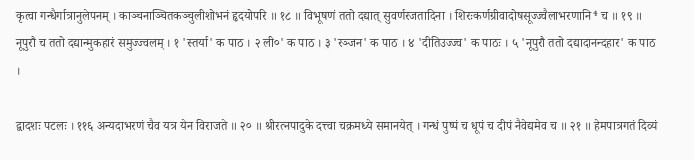कृत्वा गन्धैर्गात्रानुलेपनम् । काञ्चनाञ्चितकञ्चुलीशोभनं हृदयोपरि ॥ १८ ॥ विभूषणं ततो दद्यात् सुवर्णरजतादिना । शिरःकर्णग्रीवादोषसूज्ज्वैलाभरणानि⁴ च ॥ १९ ॥ नूपुरौ च ततो दद्यान्मुकहारं समुज्ज्वलम् । १ 'स्तर्या' क पाठ । २ ली०' क पाठ । ३ 'रञ्जन' क पाठ । ४ 'दीतिउज्ज्व' क पाठः । ५ 'नूपुरौ ततो दद्यादानन्दहार' क पाठ ।

द्वादशः पटलः । ११६ अन्यदाभरणं चैव यत्र येन विराजते ॥ २० ॥ श्रीरत्नपादुके दत्त्वा चक्रमध्ये समानयेत् । गन्धं पुष्पं च धूपं च दीपं नैवेद्यमेव च ॥ २१ ॥ हेमपात्रगतं दिव्यं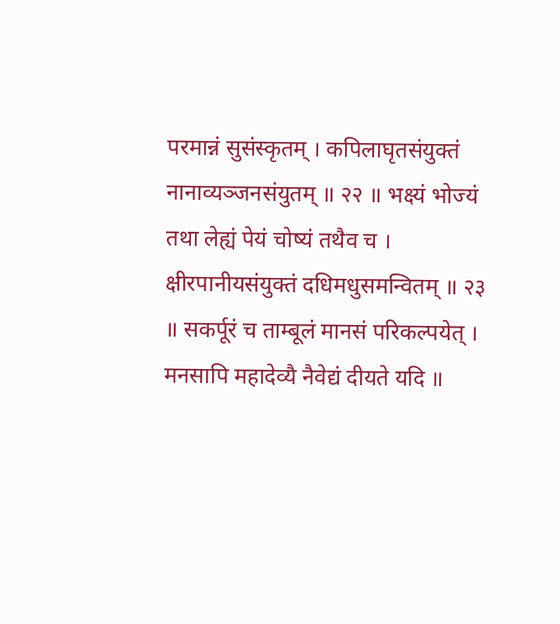परमान्नं सुसंस्कृतम् । कपिलाघृतसंयुक्तं नानाव्यञ्जनसंयुतम् ॥ २२ ॥ भक्ष्यं भोज्यं तथा लेह्यं पेयं चोष्यं तथैव च । क्षीरपानीयसंयुक्तं दधिमधुसमन्वितम् ॥ २३ ॥ सकर्पूरं च ताम्बूलं मानसं परिकल्पयेत् । मनसापि महादेव्यै नैवेद्यं दीयते यदि ॥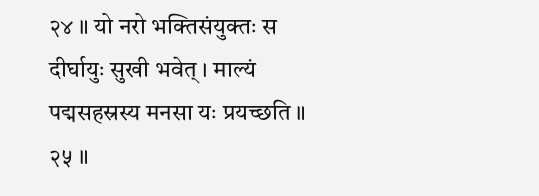२४ ॥ यो नरो भक्तिसंयुक्तः स दीर्घायुः सुखी भवेत् । माल्यं पद्मसहस्रस्य मनसा यः प्रयच्छति ॥ २५ ॥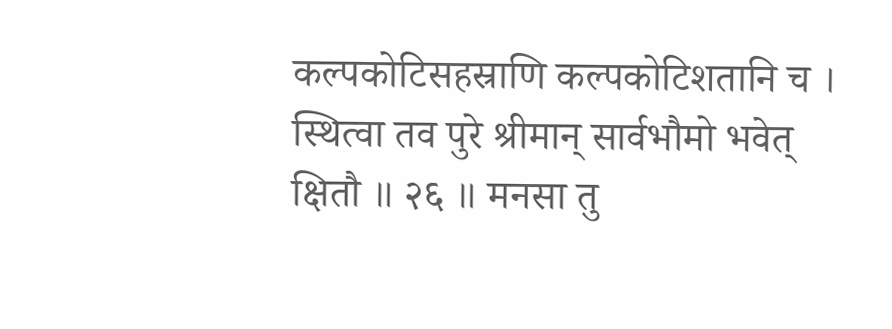कल्पकोटिसहस्राणि कल्पकोटिशतानि च । स्थित्वा तव पुरे श्रीमान् सार्वभौमो भवेत् क्षितौ ॥ २६ ॥ मनसा तु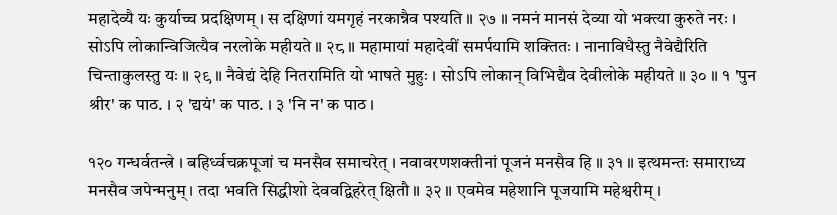महादेव्यै यः कुर्याच्च प्रदक्षिणम् । स दक्षिणां यमगृहं नरकान्नैव पश्यति ॥ २७ ॥ नमनं मानसं देव्या यो भक्त्या कुरुते नरः । सोऽपि लोकान्विजित्यैव नरलोके महीयते ॥ २८ ॥ महामायां महादेवीं समर्पयामि शक्तितः । नानाविधैस्तु नैवेद्यैरिति चिन्ताकुलस्तु यः ॥ २९ ॥ नैवेद्यं देहि नितरामिति यो भाषते मुहुः । सोऽपि लोकान् विभिद्यैव देवीलोके महीयते ॥ ३० ॥ १ 'पुन श्रीर' क पाठ. । २ 'द्ययं' क पाठ. । ३ 'नि न' क पाठ ।

१२० गन्धर्वतन्त्रे । बहिर्ध्वचक्रपूजां च मनसैव समाचरेत् । नवावरणशक्तीनां पूजनं मनसैव हि ॥ ३१ ॥ इत्थमन्तः समाराध्य मनसैव जपेन्मनुम् । तदा भवति सिद्धीशो देववद्विहरेत् क्षितौ ॥ ३२ ॥ एवमेव महेशानि पूजयामि महेश्वरीम् ।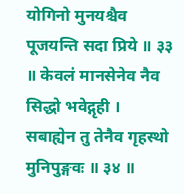योगिनो मुनयश्चैव पूजयन्ति सदा प्रिये ॥ ३३ ॥ केवलं मानसेनेव नैव सिद्धो भवेद्गृही । सबाह्येन तु तेनैव गृहस्थो मुनिपुङ्गवः ॥ ३४ ॥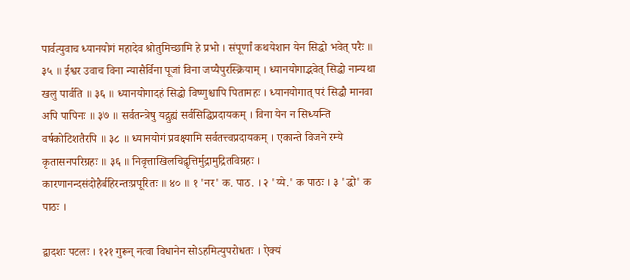पार्वत्युवाच ध्यानयोगं महादेव श्रोतुमिच्छामि हे प्रभो । संपूर्णां कथयेशान येन सिद्धो भवेत् परैः ॥ ३५ ॥ ईश्वर उवाच विना न्यासैर्विना पूजां विना जप्यैपुरस्क्रियाम् । ध्यानयोगाद्भवेत् सिद्धो नान्यथा खलु पार्वति ॥ ३६ ॥ ध्यानयोगादहं सिद्धो विष्णुश्चापि पितामहः । ध्यानयोगात् परं सिद्धौ मानवा अपि पापिनः ॥ ३७ ॥ सर्वतन्त्रेषु यद्गुह्यं सर्वसिद्धिप्रदायकम् । विना येन न सिध्यन्ति वर्षकोटिशतैरपि ॥ ३८ ॥ ध्यानयोगं प्रवक्ष्यामि सर्वतत्त्वप्रदायकम् । एकान्ते विजने रम्ये कृतासनपरिग्रहः ॥ ३६ ॥ निवृत्ताखिलचिद्वृत्तिर्मुद्रामुद्रितविग्रहः । कारणानन्दसंदोहैर्बहिरन्तःप्रपूरितः ॥ ४० ॥ १ 'नर' क. पाठ. । २ 'य्ये.' क पाठः । ३ 'द्धो' क पाठः ।

द्वादशः पटलः । १२१ गुरून् नत्वा विधानेन सोऽहमित्युपरोधतः । ऐक्यं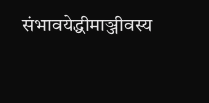संभावयेद्धीमाञ्जीवस्य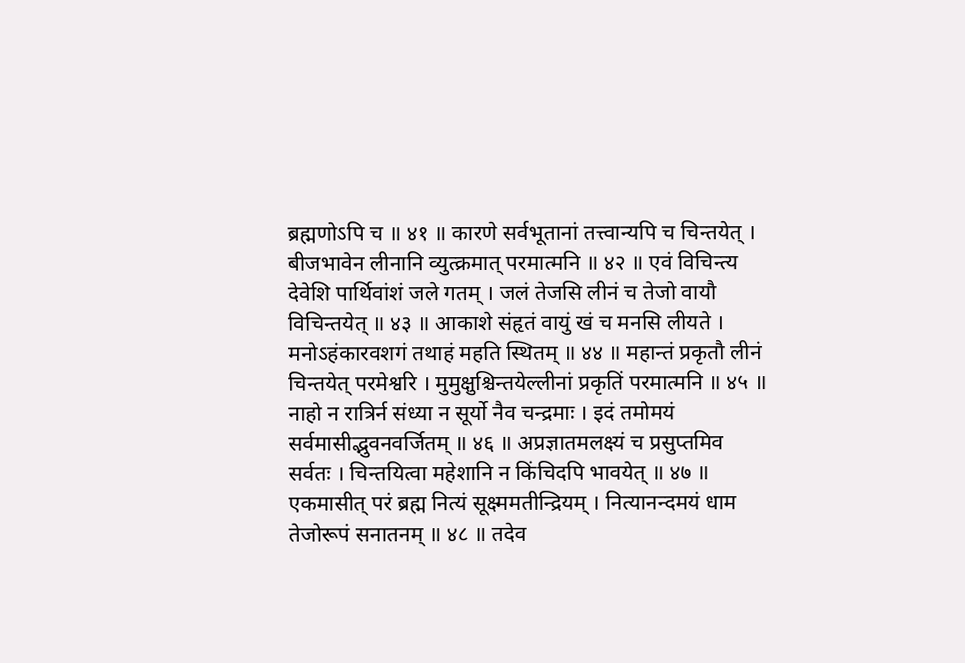ब्रह्मणोऽपि च ॥ ४१ ॥ कारणे सर्वभूतानां तत्त्वान्यपि च चिन्तयेत् । बीजभावेन लीनानि व्युत्क्रमात् परमात्मनि ॥ ४२ ॥ एवं विचिन्त्य देवेशि पार्थिवांशं जले गतम् । जलं तेजसि लीनं च तेजो वायौ विचिन्तयेत् ॥ ४३ ॥ आकाशे संहृतं वायुं खं च मनसि लीयते । मनोऽहंकारवशगं तथाहं महति स्थितम् ॥ ४४ ॥ महान्तं प्रकृतौ लीनं चिन्तयेत् परमेश्वरि । मुमुक्षुश्चिन्तयेल्लीनां प्रकृतिं परमात्मनि ॥ ४५ ॥ नाहो न रात्रिर्न संध्या न सूर्यो नैव चन्द्रमाः । इदं तमोमयं सर्वमासीद्भुवनवर्जितम् ॥ ४६ ॥ अप्रज्ञातमलक्ष्यं च प्रसुप्तमिव सर्वतः । चिन्तयित्वा महेशानि न किंचिदपि भावयेत् ॥ ४७ ॥ एकमासीत् परं ब्रह्म नित्यं सूक्ष्ममतीन्द्रियम् । नित्यानन्दमयं धाम तेजोरूपं सनातनम् ॥ ४८ ॥ तदेव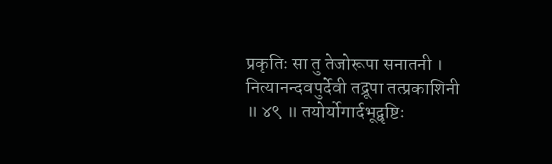प्रकृतिः सा तु तेजोरूपा सनातनी । नित्यानन्दवपुर्देवी तद्रूपा तत्प्रकाशिनी ॥ ४९ ॥ तयोर्योगार्दभूद्वृष्टिः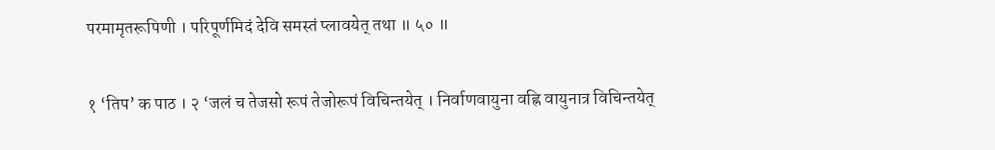परमामृतरूपिणी । परिपूर्णमिदं देवि समस्तं प्लावयेत् तथा ॥ ५० ॥


१ ‘तिप’ क पाठ । २ ‘जलं च तेजसो रूपं तेजोरूपं विचिन्तयेत् । निर्वाणवायुना वह्नि वायुनात्र विचिन्तयेत्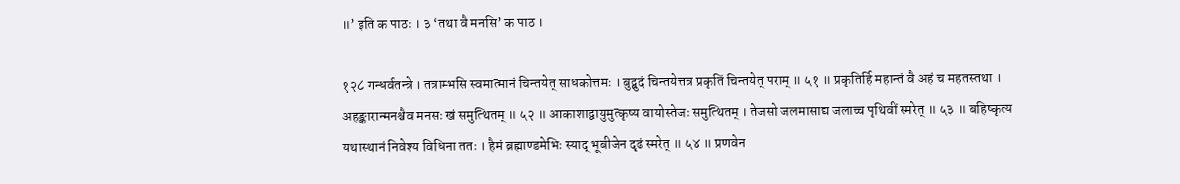॥’ इति क पाठः । ३ ‘तथा वै मनसि’ क पाठ ।

१२८ गन्धर्वतन्त्रे । तत्राम्भसि स्वमात्मानं चिन्तयेत् साधकोत्तमः । बुद्बुदं चिन्तयेत्तत्र प्रकृतिं चिन्तयेत् पराम् ॥ ५१ ॥ प्रकृतिर्हि महान्तं वै अहं च महतस्तथा । अहङ्कारान्मनश्चैव मनसः खं समुत्थितम् ॥ ५२ ॥ आकाशाद्वायुमुत्कृष्य वायोस्तेजः समुत्थितम् । तेजसो जलमासाद्य जलाच्च पृथिवीं स्मरेत् ॥ ५३ ॥ बहिष्कृत्य यथास्थानं निवेश्य विधिना ततः । हैमं ब्रह्माण्डमेभिः स्याद् भूबीजेन दृढं स्मरेत् ॥ ५४ ॥ प्रणवेन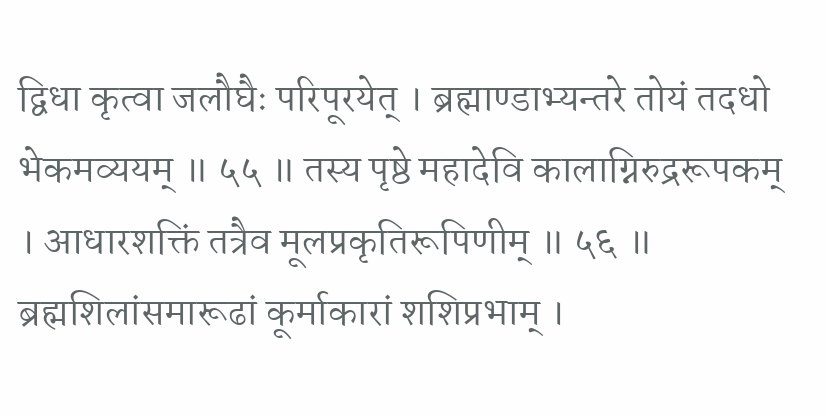द्विधा कृत्वा जलौघैः परिपूरयेत् । ब्रह्माण्डाभ्यन्तरे तोयं तदधो भेकमव्ययम् ॥ ५५ ॥ तस्य पृष्ठे महादेवि कालाग्निरुद्ररूपकम् । आधारशक्तिं तत्रैव मूलप्रकृतिरूपिणीम् ॥ ५६ ॥ ब्रह्मशिलांसमारूढां कूर्माकारां शशिप्रभाम् ।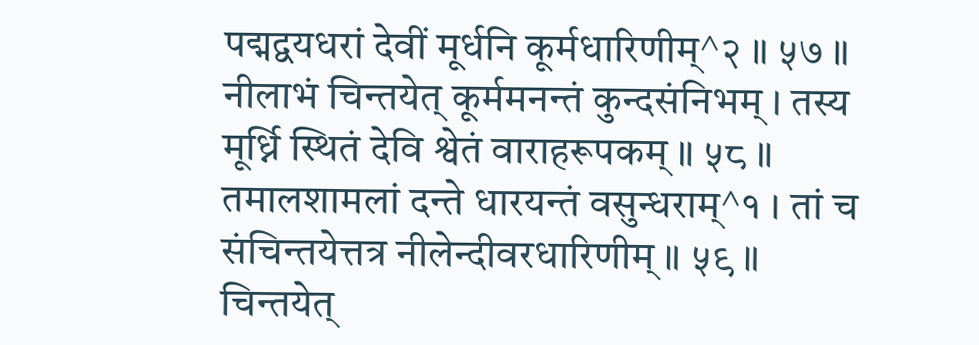पद्मद्वयधरां देवीं मूर्धनि कूर्मधारिणीम्^२ ॥ ५७ ॥ नीलाभं चिन्तयेत् कूर्ममनन्तं कुन्दसंनिभम् । तस्य मूर्ध्नि स्थितं देवि श्वेतं वाराहरूपकम् ॥ ५८ ॥ तमालशामलां दन्ते धारयन्तं वसुन्धराम्^१ । तां च संचिन्तयेत्तत्र नीलेन्दीवरधारिणीम् ॥ ५९ ॥ चिन्तयेत्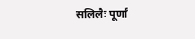सलिलैः पूर्णां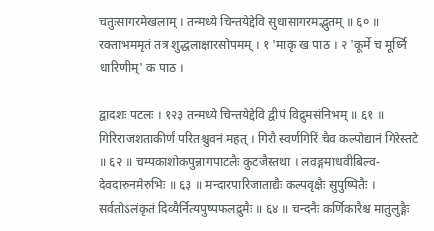चतुःसागरमेखलाम् । तन्मध्ये चिन्तयेद्देवि सुधासागरमद्भुतम् ॥ ६० ॥ रक्ताभममृतं तत्र शुद्धलाक्षारसोपमम् । १ 'माकृ ख पाठ । २ 'कूर्मे च मूर्ध्नि धारिणीम्' क पाठ ।

द्वादशः पटलः । १२३ तन्मध्ये चिन्तयेद्देवि द्वीपं विद्रुमसंनिभम् ॥ ६१ ॥ गिरिराजशताकीर्णं परितश्चुवनं महत् । गिरौ स्वर्णगिरिं चैव कल्पोद्यानं गिरेस्तटे ॥ ६२ ॥ चम्पकाशोकपुन्नागपाटलैः कुटजैस्तथा । लवङ्गमाधवीबिल्व-देवदारुनमेरुभिः ॥ ६३ ॥ मन्दारपारिजाताद्यैः कल्पवृक्षैः सुपुष्पितैः । सर्वतोऽलंकृतं दिव्यैर्नित्यपुष्पफलद्रुमैः ॥ ६४ ॥ चन्दनैः कर्णिकारैश्च मातुलुङ्गैः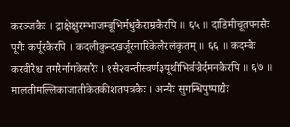करञ्जकैः । द्राक्षेक्षुरम्भाजम्बूभिर्मधुकैराम्रकैरपि ॥ ६५ ॥ दाडिमीचूतपनसैः पूगैः कर्पूरकैरपि । कदलीकुन्दखर्जूरनारिकेलैरलंकृतम् ॥ ६६ ॥ कदम्बैः करवीरैश्च तगरैर्नागकेसरैः । १सै२वन्तीस्वर्ण३यूथीभिर्वज्रैर्दमनकैरपि ॥ ६७ ॥ मालतीमल्लिकाजातीकेतकीशतपत्रकैः । अन्यैः सुगन्धिपुष्पाद्यैः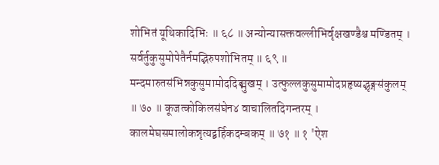शोभितं यूथिकादिभिः ॥ ६८ ॥ अन्योन्यासक्तवल्लीभिर्वृक्षखण्डैश्च मण्डितम् । सर्वर्तुकुसुमोपेतैर्नमद्भिरुपशोभितम् ॥ ६९ ॥ मन्दमारुतसंभिन्नकुसुमामोददिङ्मुखम् । उत्फुल्लकुसुमामोदप्रहृष्यद्भृङ्गसंकुलम् ॥ ७० ॥ कूजत्कोकिलसंघेन४ वाचालितदिगन्तरम् । कालमेघसमालोकन्नृत्यद्बर्हिकदम्बकम् ॥ ७१ ॥ १ 'ऐश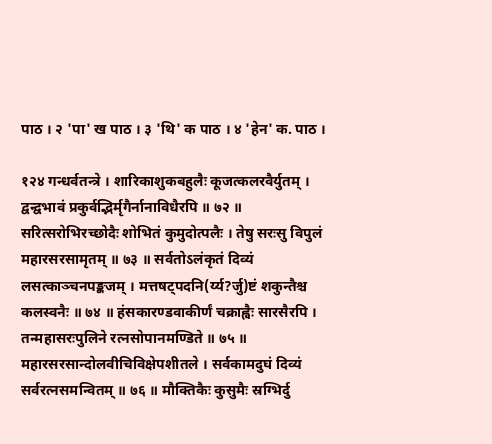पाठ । २ 'पा' ख पाठ । ३ 'थि' क पाठ । ४ 'हेन' क. पाठ ।

१२४ गन्धर्वतन्त्रे । शारिकाशुकबहुलैः कूजत्कलरवैर्युतम् । द्वन्द्वभावं प्रकुर्वद्भिर्मृगैर्नानाविधैरपि ॥ ७२ ॥ सरित्सरोभिरच्छोदैः शोभितं कुमुदोत्पलैः । तेषु सरःसु विपुलं महारसरसामृतम् ॥ ७३ ॥ सर्वतोऽलंकृतं दिव्यं लसत्काञ्चनपङ्कजम् । मत्तषट्पदनि(र्य्य?र्जु)ष्टं शकुन्तैश्च कलस्वनैः ॥ ७४ ॥ हंसकारण्डवाकीर्णं चक्राह्वैः सारसैरपि । तन्महासरःपुलिने रत्नसोपानमण्डिते ॥ ७५ ॥ महारसरसान्दोलवीचिविक्षेपशीतले । सर्वकामदुघं दिव्यं सर्वरत्नसमन्वितम् ॥ ७६ ॥ मौक्तिकैः कुसुमैः स्रग्भिर्दु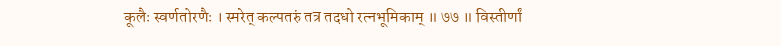कूलैः स्वर्णतोरणैः । स्मरेत् कल्पतरुं तत्र तदधो रत्नभूमिकाम् ॥ ७७ ॥ विस्तीर्णां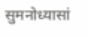सुमनोध्यासां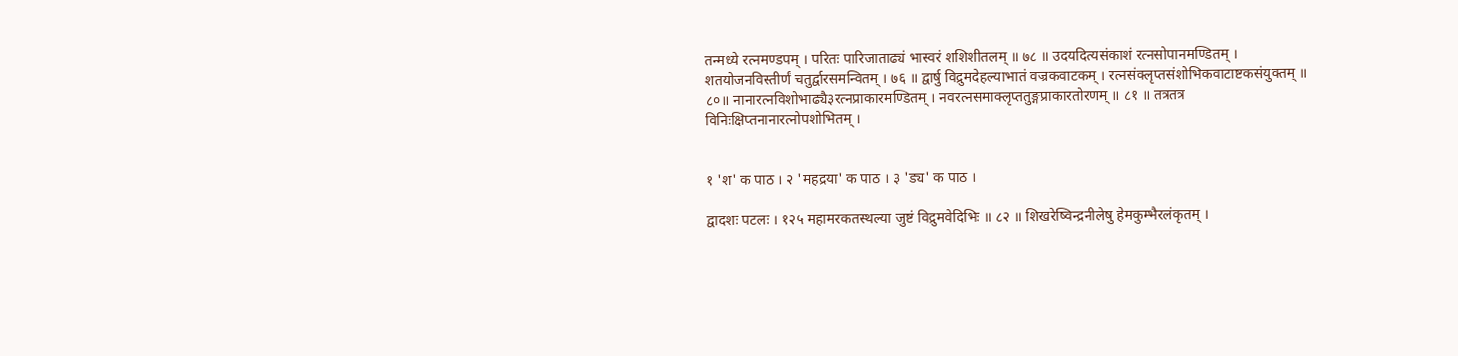तन्मध्ये रत्नमण्डपम् । परितः पारिजाताढ्यं भास्वरं शशिशीतलम् ॥ ७८ ॥ उदयदित्यसंकाशं रत्नसोपानमण्डितम् । शतयोजनविस्तीर्णं चतुर्द्वारसमन्वितम् । ७६ ॥ द्वार्षु विद्रुमदेहल्याभातं वज्रकवाटकम् । रत्नसंक्लृप्तसंशोभिकवाटाष्टकसंयुक्तम् ॥ ८०॥ नानारत्नविशोभाढ्यै३रत्नप्राकारमण्डितम् । नवरत्नसमाक्लृप्ततुङ्गप्राकारतोरणम् ॥ ८१ ॥ तत्रतत्र विनिःक्षिप्तनानारत्नोपशोभितम् ।


१ 'श' क पाठ । २ 'महद्रया' क पाठ । ३ 'ड्य' क पाठ ।

द्वादशः पटलः । १२५ महामरकतस्थल्या जुष्टं विद्रुमवेदिभिः ॥ ८२ ॥ शिखरेष्विन्द्रनीलेषु हेमकुम्भैरलंकृतम् ।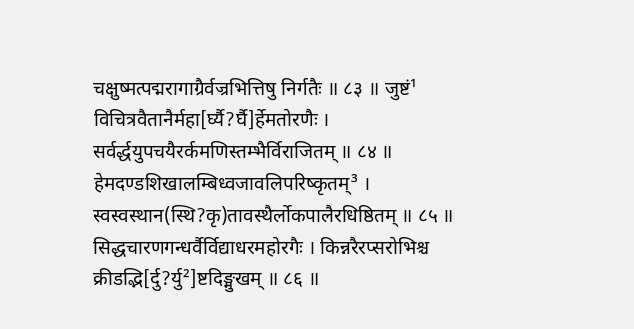चक्षुष्मत्पद्मरागाग्रैर्वज्रभित्तिषु निर्गतैः ॥ ८३ ॥ जुष्टं¹ विचित्रवैतानैर्महा[र्घ्यै?र्घै]र्हेमतोरणैः । सर्वर्द्धयुपचयैरर्कमणिस्तम्भैर्विराजितम् ॥ ८४ ॥ हेमदण्डशिखालम्बिध्वजावलिपरिष्कृतम्³ । स्वस्वस्थान(स्थि?कृ)तावस्थैर्लोकपालैरधिष्ठितम् ॥ ८५ ॥ सिद्धचारणगन्धर्वैर्विद्याधरमहोरगैः । किन्नरैरप्सरोभिश्च क्रीडद्भि[र्दु?र्यु²]ष्टदिङ्मुखम् ॥ ८६ ॥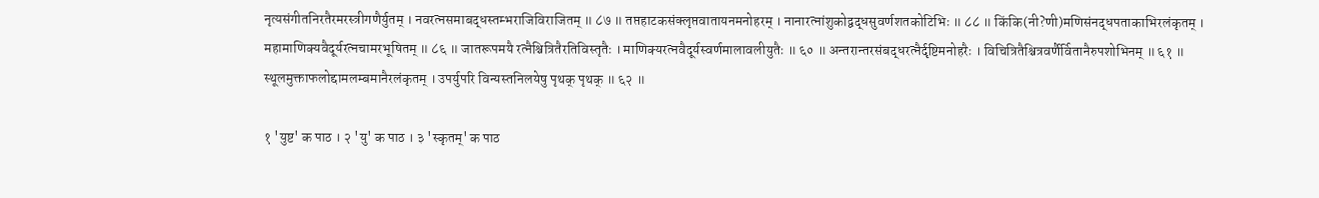नृत्यसंगीतनिरतैरमरस्त्रीगणैर्युतम् । नवरत्नसमाबद्धस्तम्भराजिविराजितम् ॥ ८७ ॥ तप्तहाटकसंक्लृप्तवातायनमनोहरम् । नानारत्नांशुकोद्वद्धसुवर्णशतकोटिभिः ॥ ८८ ॥ किंकि(नी?णी)मणिसंनद्धपताकाभिरलंकृतम् । महामाणिक्यवैदूर्यरत्नचामरभूषितम् ॥ ८६ ॥ जातरूपमयै रत्नैश्चित्रितैरतिविस्तृतैः । माणिक्यरत्नवैदूर्यस्वर्णमालावलीयुतैः ॥ ६० ॥ अन्तरान्तरसंबद्धरत्नैर्दृष्टिमनोहरैः । विचित्रितैश्चित्रवर्णैर्वितानैरुपशोभिनम् ॥ ६१ ॥ स्थूलमुक्ताफलोद्दामलम्बमानैरलंकृतम् । उपर्युपरि विन्यस्तनिलयेषु पृथक् पृथक् ॥ ६२ ॥

१ 'युष्ट' क पाठ । २ 'यु' क पाठ । ३ 'स्कृतम्' क पाठ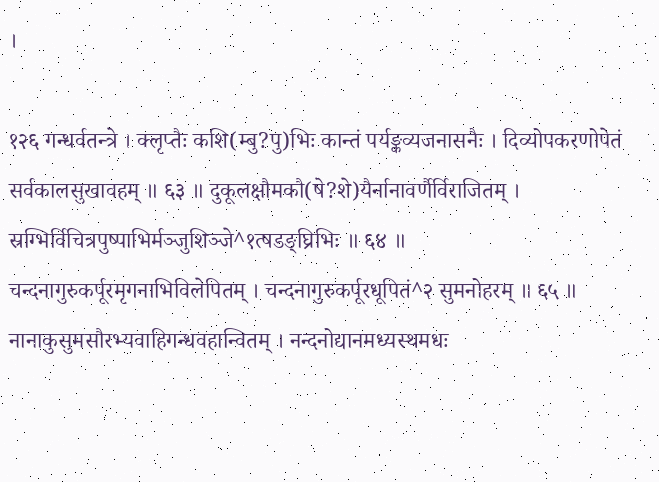।

१२६ गन्धर्वतन्त्रे । क्लृप्तैः कशि(म्बु?पु)भिः कान्तं पर्यङ्कव्यजनासनैः । दिव्योपकरणोपेतं सर्वकालसुखावहम् ॥ ६३ ॥ दुकूलक्षौमकौ(षे?शे)यैर्नानावर्णैर्विराजितम् । स्रग्भिर्विचित्रपुष्पाभिर्मञ्जुशिञ्जे^१त्षडङ्घ्रिभिः ॥ ६४ ॥ चन्दनागुरुकर्पूरमृगनाभिविलेपितम् । चन्दनागुरुकर्पूरधूपितं^२ सुमनोहरम् ॥ ६५ ॥ नानाकुसुमसौरभ्यवाहिगन्धवहान्वितम् । नन्दनोद्यानमध्यस्थमधः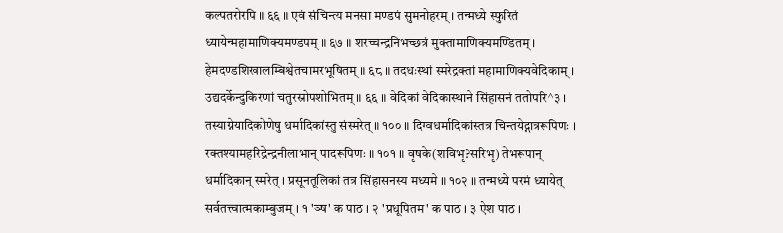कल्पतरोरपि ॥ ६६ ॥ एवं संचिन्त्य मनसा मण्डपं सुमनोहरम् । तन्मध्ये स्फुरितं ध्यायेन्महामाणिक्यमण्डपम् ॥ ६७ ॥ शरच्चन्द्रनिभच्छत्रं मुक्तामाणिक्यमण्डितम् । हेमदण्डशिखालम्बिश्वेतचामरभूषितम् ॥ ६८ ॥ तदधःस्थां स्मरेद्रक्तां महामाणिक्यवेदिकाम् । उद्यदर्केन्दुकिरणां चतुरस्रोपशोभितम् ॥ ६६ ॥ वेदिकां वेदिकास्थाने सिंहासनं ततोपरि^३ । तस्याग्नेयादिकोणेषु धर्मादिकांस्तु संस्मरेत् ॥ १०० ॥ दिग्वधर्मादिकांस्तत्र चिन्तयेद्गात्ररूपिणः । रक्तश्यामहरिद्रेन्द्रनीलाभान् पादरूपिणः ॥ १०१ ॥ वृषके(शविभृ?सरिभृ) तेभरूपान् धर्मादिकान् स्मरेत् । प्रसूनतूलिकां तत्र सिंहासनस्य मध्यमे ॥ १०२ ॥ तन्मध्ये परमं ध्यायेत् सर्वतत्त्वात्मकाम्बुजम् । १ 'ञ्ष' क पाठ । २ 'प्रधूपितम' क पाठ । ३ ऐश पाठ ।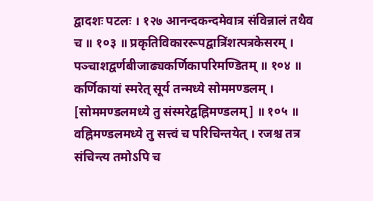द्वादशः पटलः । १२७ आनन्दकन्दमेवात्र संविन्नालं तथैव च ॥ १०३ ॥ प्रकृतिविकाररूपद्वात्रिंशत्पत्रकेसरम् । पञ्चाशद्वर्णबीजाढ्यकर्णिकापरिमण्डितम् ॥ १०४ ॥ कर्णिकायां स्मरेत् सूर्य तन्मध्ये सोममण्डलम् । [सोममण्डलमध्ये तु संस्मरेद्वह्निमण्डलम्] ॥ १०५ ॥ वह्निमण्डलमध्ये तु सत्त्वं च परिचिन्तयेत् । रजश्च तत्र संचिन्त्य तमोऽपि च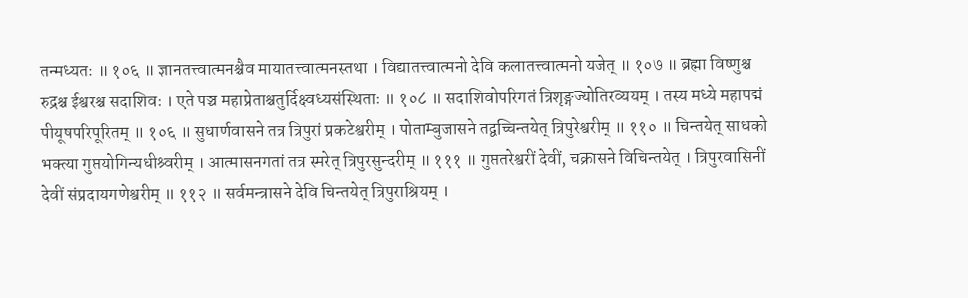तन्मध्यतः ॥ १०६ ॥ ज्ञानतत्त्वात्मनश्चैव मायातत्त्वात्मनस्तथा । विद्यातत्त्वात्मनो देवि कलातत्त्वात्मनो यजेत् ॥ १०७ ॥ ब्रह्मा विष्णुश्च रुद्रश्च ईश्वरश्च सदाशिवः । एते पञ्च महाप्रेताश्चतुर्दिक्ष्वध्यसंस्थिताः ॥ १०८ ॥ सदाशिवोपरिगतं त्रिशृङ्गज्योतिरव्ययम् । तस्य मध्ये महापद्मं पीयूषपरिपूरितम् ॥ १०६ ॥ सुधार्णवासने तत्र त्रिपुरां प्रकटेश्वरीम् । पोताम्बुजासने तद्वच्चिन्तयेत् त्रिपुरेश्वरीम् ॥ ११० ॥ चिन्तयेत् साधको भक्त्या गुप्तयोगिन्यधीश्र्वरीम् । आत्मासनगतां तत्र स्मरेत् त्रिपुरसुन्दरीम् ॥ १११ ॥ गुप्ततरेश्वरीं देवीं, चक्रासने विचिन्तयेत् । त्रिपुरवासिनीं देवीं संप्रदायगणेश्वरीम् ॥ ११२ ॥ सर्वमन्त्रासने देवि चिन्तयेत् त्रिपुराश्रियम् ।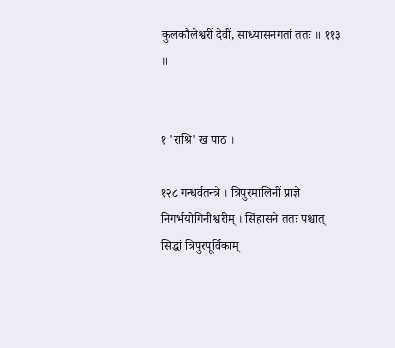कुलकौलेश्वरीं देवीं, साध्यासनगतां ततः ॥ ११३ ॥


१ 'राश्रि' ख पाठ ।

१२८ गन्धर्वतन्त्रे । त्रिपुरमालिनीं प्राज्ञे निगर्भयोगिनीश्वरीम् । सिंहासने ततः पश्चात् सिद्धां त्रिपुरपूर्विकाम्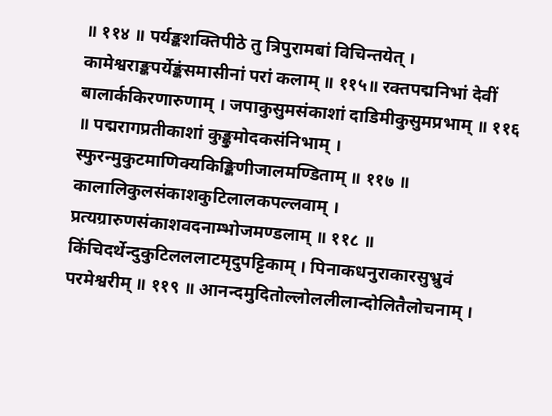॥ ११४ ॥ पर्यङ्कशक्तिपीठे तु त्रिपुरामबां विचिन्तयेत् । कामेश्वराङ्कपर्येङ्कंसमासीनां परां कलाम् ॥ ११५॥ रक्तपद्मनिभां देवीं बालार्ककिरणारुणाम् । जपाकुसुमसंकाशां दाडिमीकुसुमप्रभाम् ॥ ११६ ॥ पद्मरागप्रतीकाशां कुङ्कुमोदकसंनिभाम् । स्फुरन्मुकुटमाणिक्यकिङ्किणीजालमण्डिताम् ॥ ११७ ॥ कालालिकुलसंकाशकुटिलालकपल्लवाम् । प्रत्यग्रारुणसंकाशवदनाम्भोजमण्डलाम् ॥ ११८ ॥ किंचिदर्थेन्दुकुटिलललाटमृदुपट्टिकाम् । पिनाकधनुराकारसुभ्रुवं परमेश्वरीम् ॥ ११९ ॥ आनन्दमुदितोल्लोललीलान्दोलितैलोचनाम् ।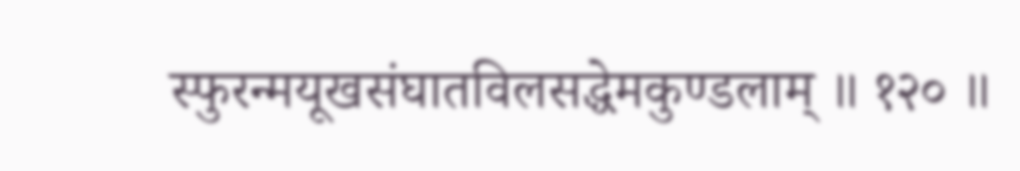स्फुरन्मयूखसंघातविलसद्धेमकुण्डलाम् ॥ १२० ॥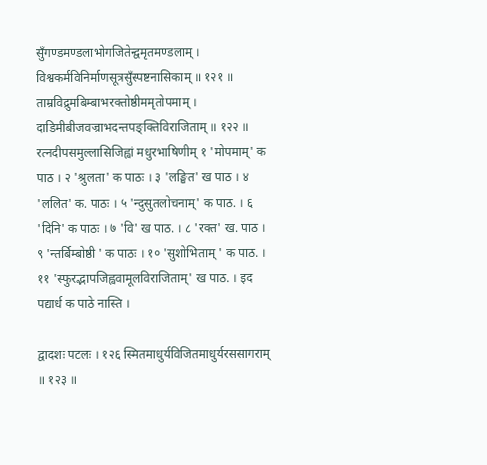सुँगण्डमण्डलाभोगजितेन्द्वमृतमण्डलाम् । विश्वकर्मविनिर्माणसूत्रसुँस्पष्टनासिकाम् ॥ १२१ ॥ ताम्रविद्रुमबिम्बाभरक्तोष्ठीममृतोपमाम् । दाडिमीबीजवज्राभदन्तपङ्क्तिविराजिताम् ॥ १२२ ॥ रत्नदीपसमुल्लासिजिह्वां मधुरभाषिणीम् १ 'मोपमाम्' क पाठ । २ 'श्रुलता' क पाठः । ३ 'लङ्घित' ख पाठ । ४ 'ललित' क. पाठः । ५ 'न्दुसुतलोचनाम्' क पाठ. । ६ 'दिनि' क पाठः । ७ 'वि' ख पाठ. । ८ 'रक्त' ख. पाठ । ९ 'न्तर्बिम्बोष्ठी ' क पाठः । १० 'सुशोभिताम् ' क पाठ. । ११ 'स्फुरद्भापजिह्ववामूलविराजिताम्' ख पाठ. । इद पद्यार्ध क पाठे नास्ति ।

द्वादशः पटलः । १२६ स्मितमाधुर्यविजितमाधुर्यरससागराम् ॥ १२३ ॥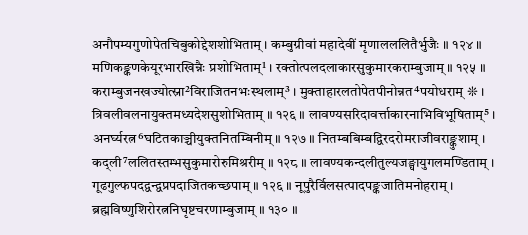अनौपम्यगुणोपेतचिबुकोद्देशशोभिताम् । कम्बुग्रीवां महादेवीं मृणालललितैर्भुजैः ॥ १२४ ॥ मणिकङ्कणकेयूरभारखिन्नैः प्रशोभिताम्¹ । रक्तोत्पलदलाकारसुकुमारकराम्बुजाम् ॥ १२५ ॥ कराम्बुजनखज्योत्स्ना²विराजितनभःस्थलाम्³ । मुक्ताहारलतोपेतपीनोन्नत⁴पयोधराम् ❊ । त्रिवलीवलनायुक्तमध्यदेशसुशोभिताम् ॥ १२६ ॥ लावण्यसरिदावर्त्ताकारनाभिविभूषिताम्⁵ । अनर्घ्यरत्न⁶घटितकाञ्चीयुक्तनितम्बिनीम् ॥ १२७ ॥ नितम्बबिम्बद्विरदरोमराजीवराङ्कुशाम् । कद्ली⁷ललितस्तम्भसुकुमारोरुमिश्ररीम् ॥ १२८ ॥ लावण्यकन्दलीतुल्यजङ्घायुगलमण्डिताम् । गूढगुल्फपदद्वन्द्वप्रपदाजितकच्छपाम् ॥ १२६ ॥ नूपुरैर्विलसत्पादपङ्कजातिमनोहराम् । ब्रह्मविष्णुशिरोरत्ननिघृष्टचरणाम्बुजाम् ॥ १३० ॥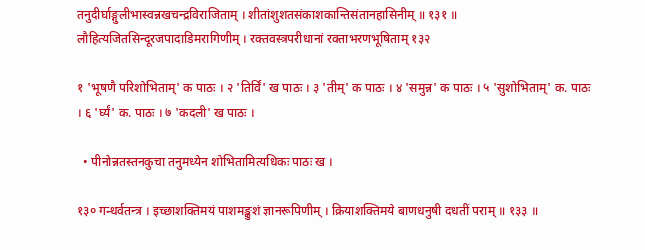तनुदीर्घाङ्गुलीभास्वन्नखचन्द्रविराजिताम् । शीतांशुशतसंकाशकान्तिसंतानहासिनीम् ॥ १३१ ॥ लौहित्यजितसिन्दूरजपादाडिमरागिणीम् । रक्तवस्त्रपरीधानां रक्ताभरणभूषिताम् १३२

१ 'भूषणै परिशोभिताम्' क पाठः । २ 'तिर्विं' ख पाठः । ३ 'तीम्' क पाठः । ४ 'समुन्न' क पाठः । ५ 'सुशोभिताम्' क. पाठः । ६ 'र्घ्यं' क. पाठः । ७ 'कदली' ख पाठः ।

  • पीनोन्नतस्तनकुचा तनुमध्येन शोभितामित्यधिकः पाठः ख ।

१३० गन्धर्वतन्त्र । इच्छाशक्तिमयं पाशमङ्कुशं ज्ञानरूपिणीम् । क्रियाशक्तिमये बाणधनुषी दधतीं पराम् ॥ १३३ ॥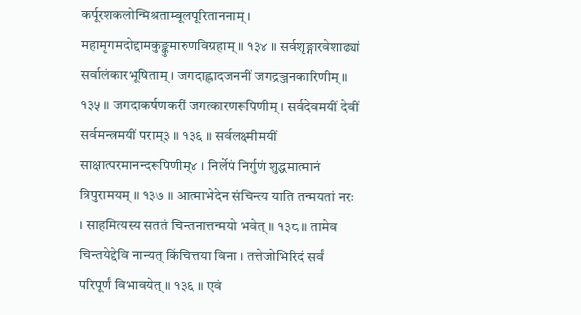कर्पूरशकलोन्मिश्रताम्बूलपूरिताननाम् । महामृगमदोद्दामकुङ्कुमारुणविग्रहाम् ॥ १३४ ॥ सर्वशृङ्गारवेशाढ्यां सर्वालंकारभूषिताम् । जगदाह्लादजननीं जगद्रञ्जनकारिणीम् ॥ १३५ ॥ जगदाकर्षणकरीं जगत्कारणरूपिणीम् । सर्वदेवमयीं देवीं सर्वमन्त्रमयीं पराम्३ ॥ १३६ ॥ सर्वलक्ष्मीमयीं साक्षात्परमानन्दरूपिणीम्४ । निर्लेपं निर्गुणं शुद्धमात्मानं त्रिपुरामयम् ॥ १३७ ॥ आत्माभेदेन संचिन्त्य याति तन्मयतां नरः । साहमित्यस्य सततं चिन्तनात्तन्मयो भवेत् ॥ १३८ ॥ तामेव चिन्तयेद्देवि नान्यत् किंचित्तया विना । तत्तेजोभिरिदं सर्वं परिपूर्णं विभावयेत् ॥ १३६ ॥ एवं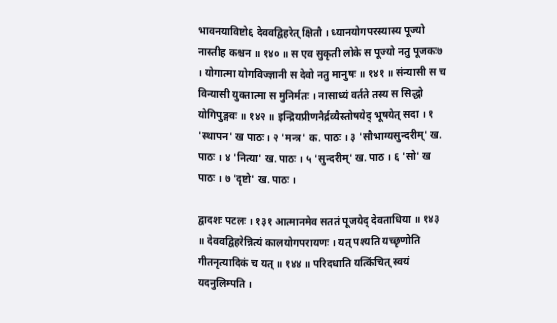भावनयाविष्टो६ देववद्विहरेत् क्षितौ । ध्यानयोगपरस्यास्य पूज्यो नास्तीह कश्चन ॥ १४० ॥ स एव सुकृती लोके स पूज्यो नतु पूजकः७ । योगात्मा योगविज्ज्ञानी स देवो नतु मानुषः ॥ १४१ ॥ संन्यासी स च विन्यासी युक्तात्मा स मुनिर्मतः । नासाध्यं वर्तते तस्य स सिद्धो योगिपुङ्गवः ॥ १४२ ॥ इन्द्रियप्रीणनैर्द्रव्यैस्तोषयेद् भूषयेत् सदा । १ 'स्थापन' ख पाठः । २ 'मन्त्र' क. पाठः । ३ 'सौभाग्यसुन्दरीम्' ख. पाठः । ४ 'नित्या' ख. पाठः । ५ 'सुन्दरीम्' ख. पाठ । ६ 'सो' ख पाठः । ७ 'दृष्टो' ख. पाठः ।

द्वादशः पटलः । १३१ आत्मानमेव सततं पूजयेद् देवताधिया ॥ १४३ ॥ देववद्विहरेन्नित्यं कालयोगपरायणः । यत् पश्यति यच्छृणोति गीतनृत्यादिकं च यत् ॥ १४४ ॥ परिदधाति यत्किंचित् स्वयं यदनुलिम्पति ।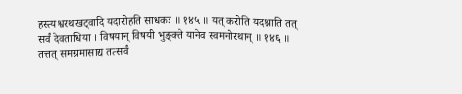हस्त्यश्वरथखट्वादि यदारोहति साधकः ॥ १४५ ॥ यत् करोति यदश्नाति तत् सर्वं देवताधिया । विषयान् विषयी भुङ्क्ते यानेव स्वमनोरथान् ॥ १४६ ॥ तत्तत् समग्रमासाद्य तत्सर्वं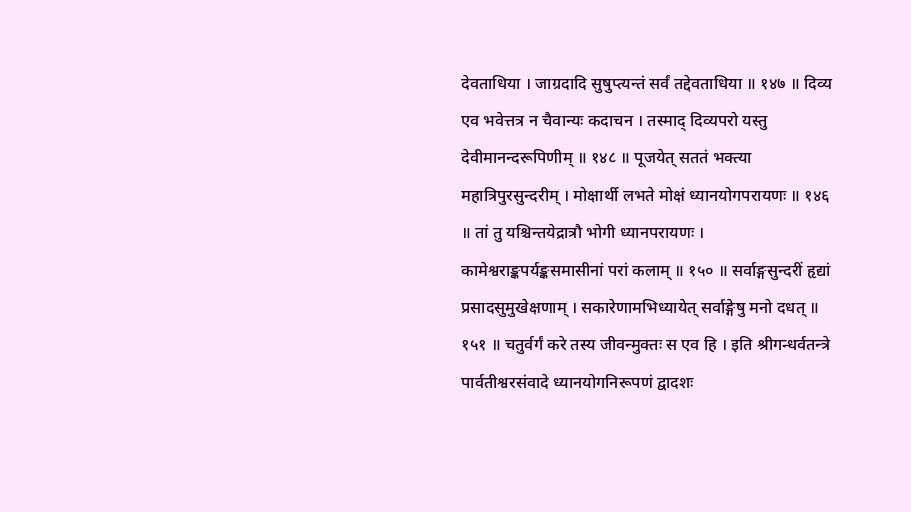देवताधिया । जाग्रदादि सुषुप्त्यन्तं सर्वं तद्देवताधिया ॥ १४७ ॥ दिव्य एव भवेत्तत्र न चैवान्यः कदाचन । तस्माद् दिव्यपरो यस्तु देवीमानन्दरूपिणीम् ॥ १४८ ॥ पूजयेत् सततं भक्त्या महात्रिपुरसुन्दरीम् । मोक्षार्थी लभते मोक्षं ध्यानयोगपरायणः ॥ १४६ ॥ तां तु यश्चिन्तयेद्रात्रौ भोगी ध्यानपरायणः । कामेश्वराङ्कपर्यङ्कसमासीनां परां कलाम् ॥ १५० ॥ सर्वाङ्गसुन्दरीं हृद्यां प्रसादसुमुखेक्षणाम् । सकारेणामभिध्यायेत् सर्वाङ्गेषु मनो दधत् ॥ १५१ ॥ चतुर्वर्गं करे तस्य जीवन्मुक्तः स एव हि । इति श्रीगन्धर्वतन्त्रे पार्वतीश्वरसंवादे ध्यानयोगनिरूपणं द्वादशः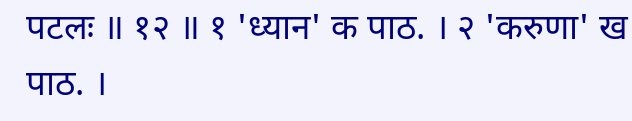पटलः ॥ १२ ॥ १ 'ध्यान' क पाठ. । २ 'करुणा' ख पाठ. ।